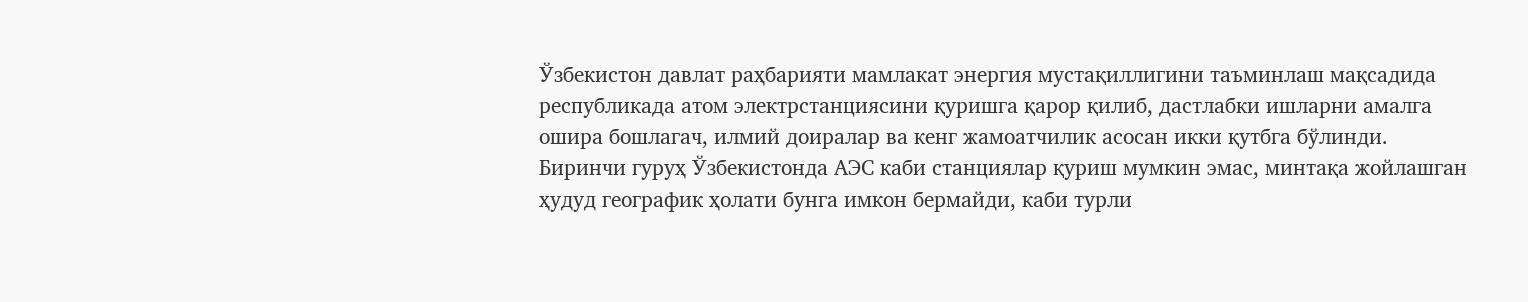Ўзбекистон давлат раҳбарияти мамлакат энергия мустақиллигини таъминлаш мақсадида республикада атом электрстанциясини қуришга қарор қилиб, дастлабки ишларни амалга ошира бошлагач, илмий доиралар ва кенг жамоатчилик асосан икки қутбга бўлинди. Биринчи гуруҳ Ўзбекистонда АЭС каби станциялар қуриш мумкин эмас, минтақа жойлашган ҳудуд географик ҳолати бунга имкон бермайди, каби турли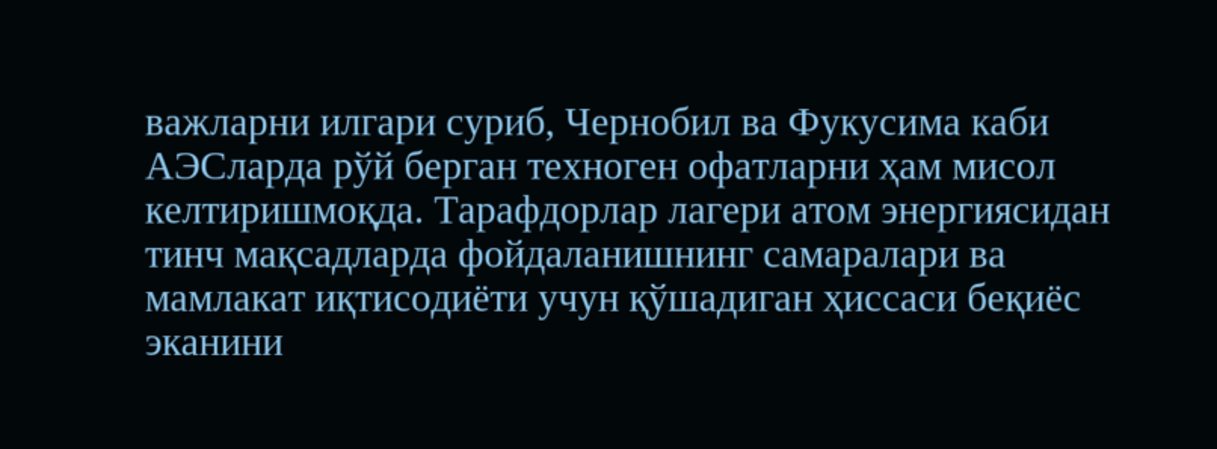важларни илгари суриб, Чернобил ва Фукусима каби АЭСларда рўй берган техноген офатларни ҳам мисол келтиришмоқда. Тарафдорлар лагери атом энергиясидан тинч мақсадларда фойдаланишнинг самаралари ва мамлакат иқтисодиёти учун қўшадиган ҳиссаси беқиёс эканини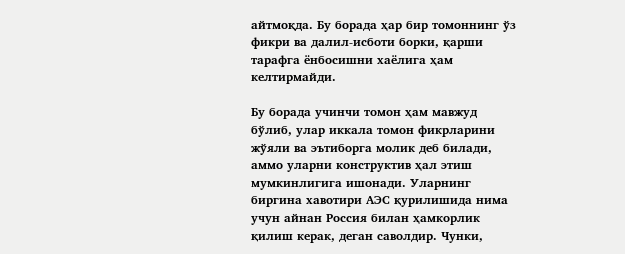айтмоқда. Бу борада ҳар бир томоннинг ўз фикри ва далил-исботи борки, қарши тарафга ёнбосишни хаёлига ҳам келтирмайди.

Бу борада учинчи томон ҳам мавжуд бўлиб, улар иккала томон фикрларини жўяли ва эътиборга молик деб билади, аммо уларни конструктив ҳал этиш мумкинлигига ишонади. Уларнинг биргина хавотири АЭС қурилишида нима учун айнан Россия билан ҳамкорлик қилиш керак, деган саволдир. Чунки,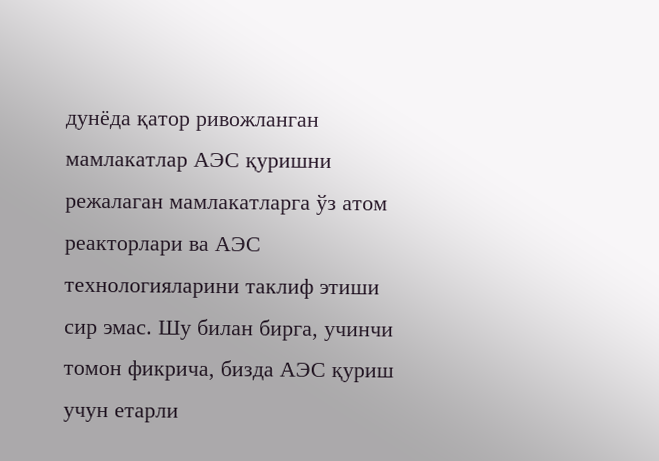дунёда қатор ривожланган мамлакатлар АЭС қуришни режалаган мамлакатларга ўз атом реакторлари ва АЭС технологияларини таклиф этиши сир эмас. Шу билан бирга, учинчи томон фикрича, бизда АЭС қуриш учун етарли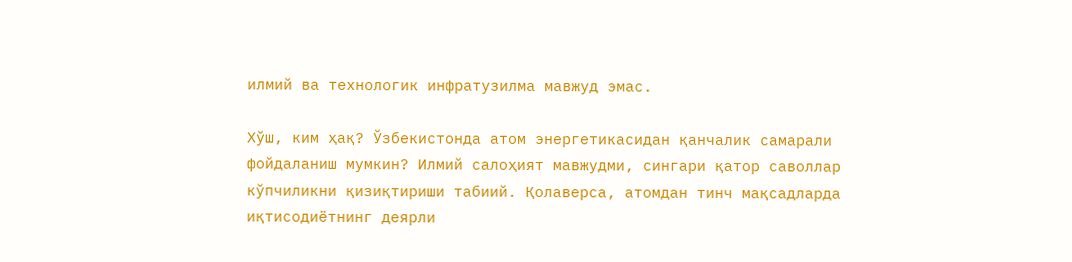илмий ва технологик инфратузилма мавжуд эмас.

Хўш, ким ҳақ? Ўзбекистонда атом энергетикасидан қанчалик самарали фойдаланиш мумкин? Илмий салоҳият мавжудми, сингари қатор саволлар кўпчиликни қизиқтириши табиий. Қолаверса, атомдан тинч мақсадларда иқтисодиётнинг деярли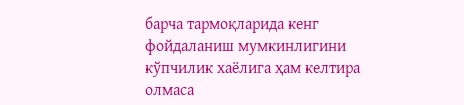барча тармоқларида кенг фойдаланиш мумкинлигини кўпчилик хаёлига ҳам келтира олмаса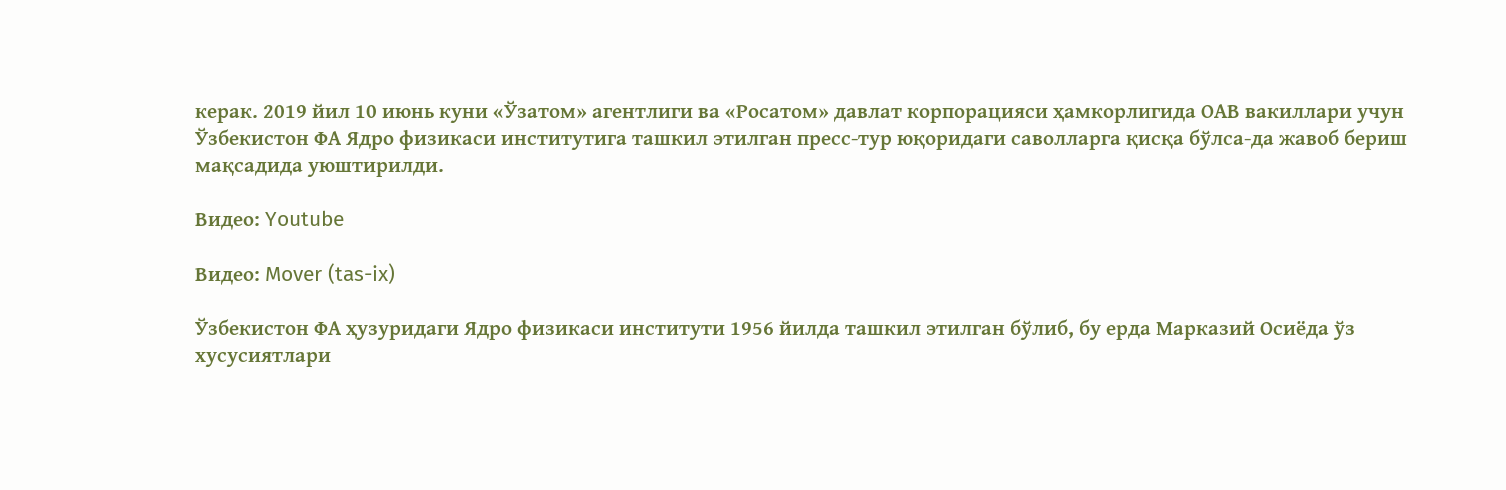керак. 2019 йил 10 июнь куни «Ўзатом» агентлиги ва «Росатом» давлат корпорацияси ҳамкорлигида ОАВ вакиллари учун Ўзбекистон ФА Ядро физикаси институтига ташкил этилган пресс-тур юқоридаги саволларга қисқа бўлса-да жавоб бериш мақсадида уюштирилди.

Видео: Youtube

Видео: Mover (tas-ix)

Ўзбекистон ФА ҳузуридаги Ядро физикаси институти 1956 йилда ташкил этилган бўлиб, бу ерда Марказий Осиёда ўз хусусиятлари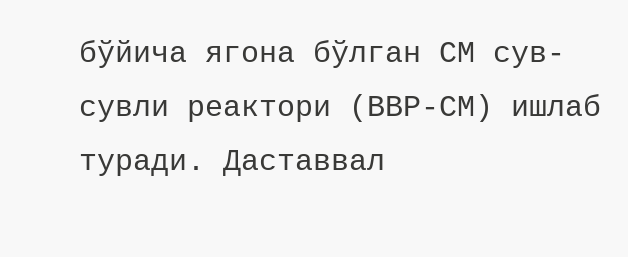бўйича ягона бўлган СМ сув-сувли реактори (ВВР-СМ) ишлаб туради. Даставвал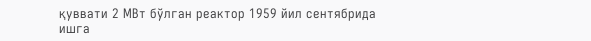қуввати 2 МВт бўлган реактор 1959 йил сентябрида ишга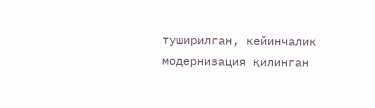туширилган, кейинчалик модернизация қилинган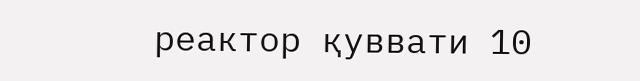реактор қуввати 10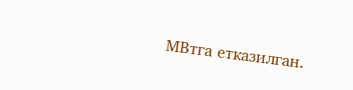МВтга етказилган.